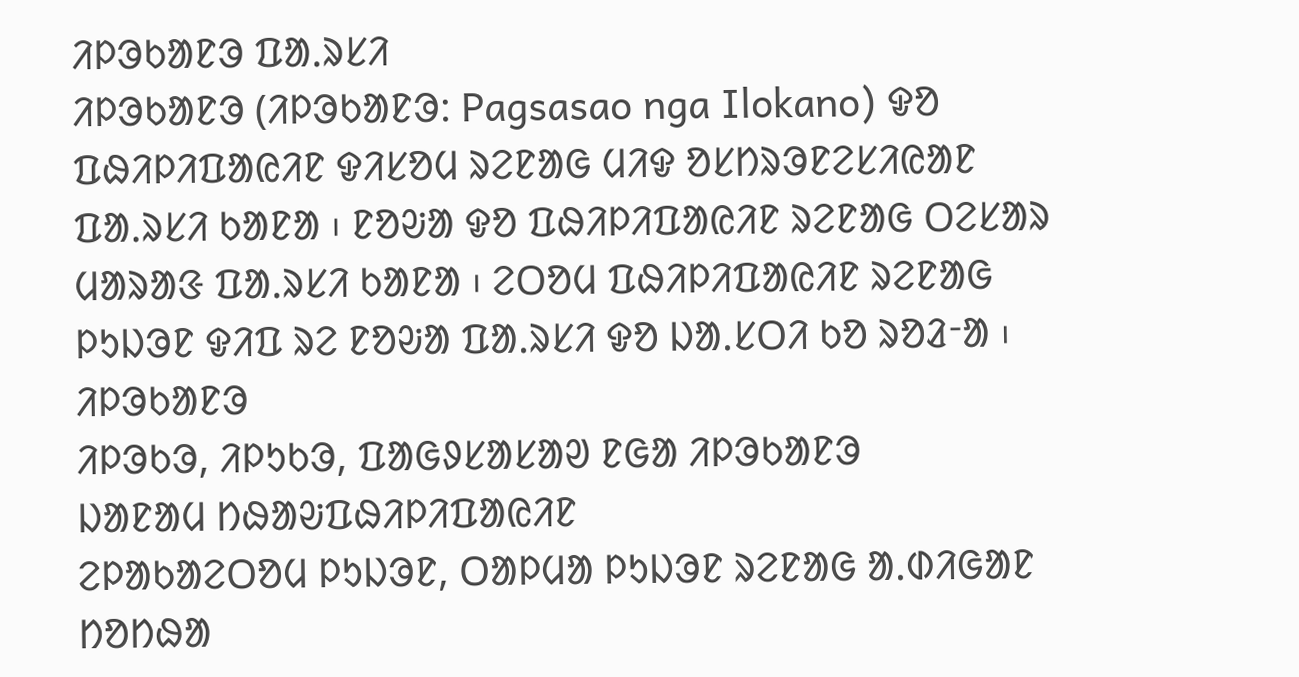ᱤᱞᱳᱠᱟᱱᱳ ᱯᱟᱹᱨᱥᱤ
ᱤᱞᱳᱠᱟᱱᱳ (ᱤᱞᱳᱠᱟᱱᱳ: Pagsasao nga Ilokano) ᱫᱚ ᱯᱷᱤᱞᱤᱯᱟᱭᱤᱱ ᱫᱤᱥᱚᱢ ᱨᱮᱱᱟᱜ ᱢᱤᱫ ᱚᱥᱴᱨᱳᱱᱮᱥᱤᱭᱟᱱ ᱯᱟᱹᱨᱥᱤ ᱠᱟᱱᱟ ᱾ ᱱᱚᱶᱟ ᱫᱚ ᱯᱷᱤᱞᱤᱯᱟᱭᱤᱱ ᱨᱮᱱᱟᱜ ᱛᱮᱥᱟᱨ ᱢᱟᱨᱟᱝ ᱯᱟᱹᱨᱥᱤ ᱠᱟᱱᱟ ᱾ ᱮᱛᱚᱢ ᱯᱷᱤᱞᱤᱯᱟᱭᱤᱱ ᱨᱮᱱᱟᱜ ᱞᱩᱡᱳᱱ ᱫᱤᱯ ᱨᱮ ᱱᱚᱶᱟ ᱯᱟᱹᱨᱥᱤ ᱫᱚ ᱡᱟᱹᱥᱛᱤ ᱠᱚ ᱨᱚᱲᱼᱟ ᱾
ᱤᱞᱳᱠᱟᱱᱳ
ᱤᱞᱳᱠᱳ, ᱤᱞᱩᱠᱳ, ᱯᱟᱜᱽᱥᱟᱥᱟᱣ ᱱᱜᱟ ᱤᱞᱳᱠᱟᱱᱳ
ᱡᱟᱱᱟᱢ ᱴᱷᱟᱶᱯᱷᱤᱞᱤᱯᱟᱭᱤᱱ
ᱮᱞᱟᱠᱟᱮᱛᱚᱢ ᱞᱩᱡᱳᱱ, ᱛᱟᱞᱢᱟ ᱞᱩᱡᱳᱱ ᱨᱮᱱᱟᱜ ᱟᱹᱰᱤᱜᱟᱱ ᱴᱚᱴᱷᱟ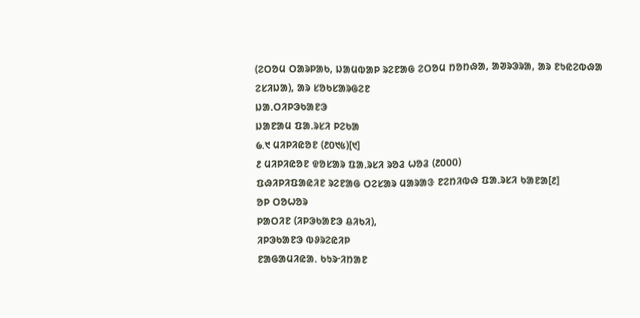(ᱮᱛᱚᱢ ᱛᱟᱨᱞᱟᱠ, ᱡᱟᱢᱵᱟᱞ ᱨᱮᱱᱟᱜ ᱮᱛᱚᱢ ᱴᱚᱴᱷᱟ, ᱟᱣᱨᱳᱨᱟ, ᱟᱨ ᱱᱩᱭᱮᱵᱷᱟ ᱮᱥᱤᱡᱟ), ᱟᱨ ᱥᱚᱠᱥᱟᱨᱜᱮᱱ
ᱡᱟᱹᱛᱤᱞᱳᱠᱟᱱᱳ
ᱡᱟᱱᱟᱢ ᱯᱟᱹᱨᱥᱤ ᱞᱮᱠᱟ
᱙.᱑ ᱢᱤᱞᱤᱭᱚᱱ (᱒᱐᱑᱕)[᱑]
᱒ ᱢᱤᱞᱤᱭᱚᱱ ᱫᱚᱥᱟᱨ ᱯᱟᱹᱨᱥᱤ ᱨᱚᱲ ᱦᱚᱲ (᱒᱐᱐᱐)
ᱯᱷᱤᱞᱤᱯᱟᱭᱤᱱ ᱨᱮᱱᱟᱜ ᱛᱮᱥᱟᱨ ᱢᱟᱨᱟᱝ ᱱᱮᱴᱤᱵᱷ ᱯᱟᱹᱨᱥᱤ ᱠᱟᱱᱟ[᱒]
ᱚᱞ ᱛᱚᱦᱚᱨ
ᱞᱟᱛᱤᱱ (ᱤᱞᱳᱠᱟᱱᱳ ᱪᱤᱠᱤ),
ᱤᱞᱳᱠᱟᱱᱳ ᱵᱽᱨᱮᱭᱤᱞ
ᱱᱟᱜᱟᱢᱤᱭᱟᱹ ᱠᱩᱨᱼᱤᱴᱟᱱ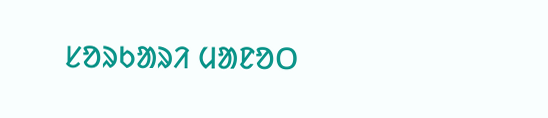ᱥᱚᱨᱠᱟᱨᱤ ᱢᱟᱱᱚᱛ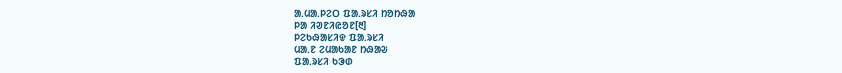ᱟᱹᱢᱟᱹᱞᱮᱛ ᱯᱟᱹᱨᱥᱤ ᱴᱚᱴᱷᱟ
ᱞᱟ ᱤᱣᱱᱤᱭᱚᱱ[᱓]
ᱞᱮᱠᱷᱟᱥᱤᱫ ᱯᱟᱹᱨᱥᱤ
ᱢᱟᱹᱱ ᱮᱢᱟᱠᱟᱱ ᱴᱷᱟᱶ
ᱯᱟᱹᱨᱥᱤ ᱠᱳᱰ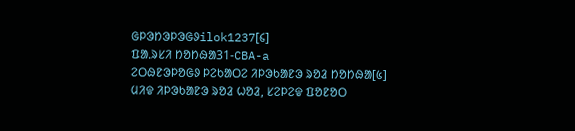ᱜᱞᱳᱴᱳᱞᱳᱜᱽilok1237[᱔]
ᱯᱟᱹᱨᱥᱤ ᱴᱚᱴᱷᱟ31-CBA-a
ᱮᱛᱷᱱᱳᱞᱚᱜᱽ ᱞᱮᱠᱟᱛᱮ ᱤᱞᱳᱠᱟᱱᱳ ᱨᱚᱲ ᱴᱚᱴᱷᱟ[᱕]
ᱢᱤᱫ ᱤᱞᱳᱠᱟᱱᱳ ᱨᱚᱲ ᱦᱚᱲ, ᱥᱮᱞᱮᱫ ᱯᱚᱱᱚᱛ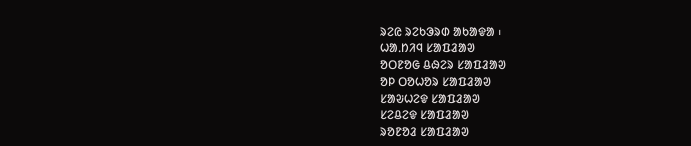ᱨᱮᱭ ᱨᱮᱠᱳᱨᱰ ᱟᱠᱟᱫᱟ ᱾
ᱦᱟᱹᱴᱤᱧ ᱥᱟᱯᱲᱟᱣ
ᱚᱛᱱᱚᱜ ᱪᱷᱮᱨ ᱥᱟᱯᱲᱟᱣ
ᱚᱞ ᱛᱚᱦᱚᱨ ᱥᱟᱯᱲᱟᱣ
ᱥᱟᱶᱦᱮᱫ ᱥᱟᱯᱲᱟᱣ
ᱥᱮᱪᱮᱫ ᱥᱟᱯᱲᱟᱣ
ᱨᱚᱱᱚᱲ ᱥᱟᱯᱲᱟᱣ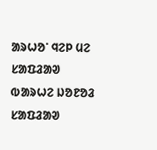ᱟᱨᱦᱚᱸ ᱧᱮᱞ ᱢᱮ ᱥᱟᱯᱲᱟᱣ
ᱵᱟᱨᱦᱮ ᱡᱚᱱᱚᱲ ᱥᱟᱯᱲᱟᱣ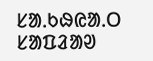ᱥᱟᱹᱠᱷᱭᱟᱹᱛ ᱥᱟᱯᱲᱟᱣ